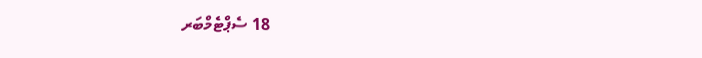18 ސެޕްޓެމްބަރ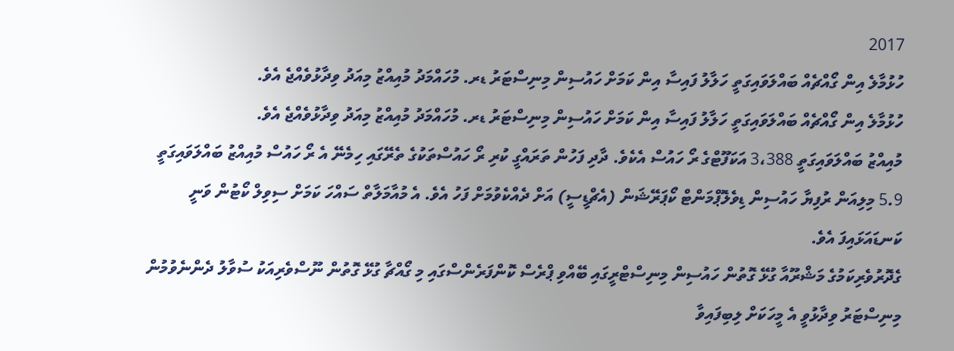2017
ހުޅުމާލެ އިން ގޯއްޗެއް ބައްލަވައިގަތީ ހަލާލު ފައިސާ އިން ކަމަށް ހައުސިން މިނިސްޓަރު ޑރ. މުހައްމަދު މުއިއްޒު މިއަދު ވިދާޅުވެއްޖެ އެވެ.
ހުޅުމާލެ އިން ގޯއްޗެއް ބައްލަވައިގަތީ ހަލާލު ފައިސާ އިން ކަމަށް ހައުސިން މިނިސްޓަރު ޑރ. މުހައްމަދު މުއިއްޒު މިއަދު ވިދާޅުވެއްޖެ އެވެ.
މުއިއްޒު ބައްލަވައިގަތީ 3،388 އަކަފޫޓްގެ ރޯ ހައުސް އެކެވެ. ދާދި ފަހުން ތަރައްގީ ކުރި ރޯ ހައުސްތަކުގެ ތެރޭގައި ހިމެނޭ އެ ރޯ ހައުސް މުއިއްޒު ބައްލަވައިގަތީ 5.9 މިލިއަން ރުފިޔާ ހައުސިން ޑިވެލޮޕްމަންޓް ކޯޕަރޭޝަން (އެޗްޑީސީ) އަށް ދެއްކެވުމަށް ފަހު އެވެ. އެ މުއާމަލާތް ސައްހަ ކަމަށް ސިވިލް ކޯޓުން ވަނީ ކަނޑައަޅައިފަ އެވެ.
ގެދޮރުވެރިކަމުގެ މަޝްރޫއާ ގުޅޭ ގޮތުން ހައުސިން މިނިސްޓްރީގައި ބޭއްވި ޕްރެސް ކޮންފަރެންސްގައި މި ގޯއްޗާ ގުޅޭ ގޮތުން ނޫސްވެރިއަކު ސުވާލު ދެންނެވުމުން މިނިސްޓަރު ވިދާޅުވީ އެ މީހަކަށް ލިބިފައިވާ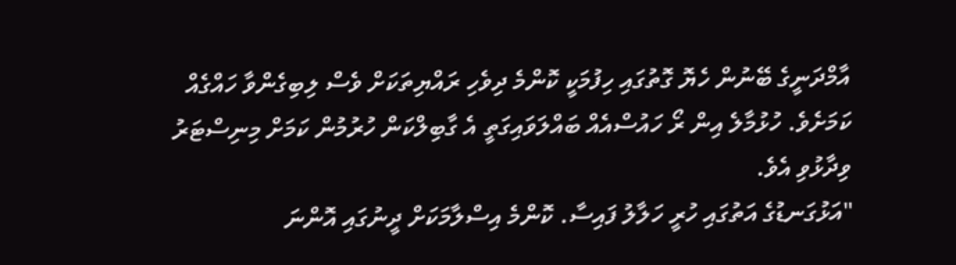އާމްދަނީގެ ބޭނުން ހެޔޮ ގޮތުގައި ހިފުމަކީ ކޮންމެ ދިވެހި ރައްޔިތަކަށް ވެސް ލިބިގެންވާ ހައްގެއް ކަމަށެވެ. ހުޅުމާލެ އިން ރޯ ހައުސްއެއް ބައްލަވައިގަތީ އެ ގާބިލްކަން ހުރުމުން ކަމަށް މިނިސްޓަރު ވިދާޅުވި އެވެ.
"އަޅުގަނޑުގެ އަތުގައި ހުރީ ހަލާލު ފައިސާ. ކޮންމެ އިސްލާމަކަށް ދީނުގައި އޮންނަ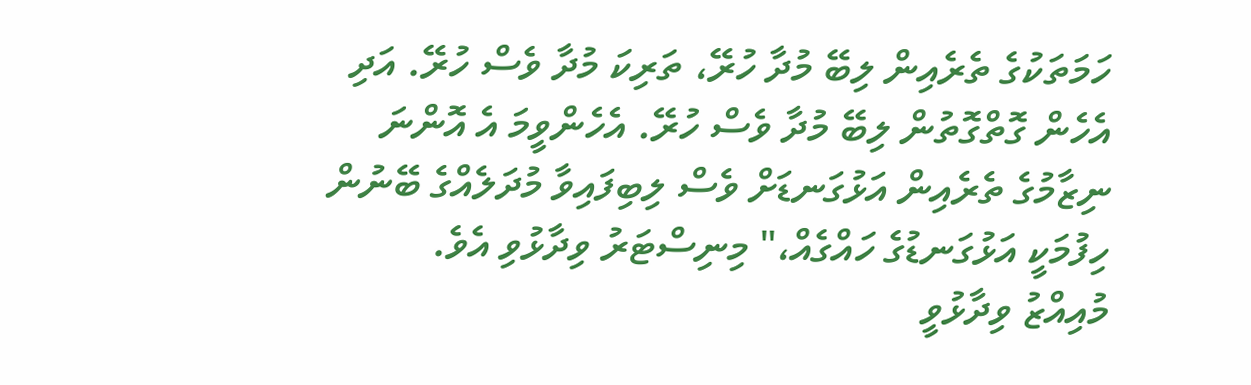ހަމަތަކުގެ ތެރެއިން ލިބޭ މުދާ ހުރޭ، ތަރިކަ މުދާ ވެސް ހުރޭ. އަދި އެހެން ގޮތްގޮތުން ލިބޭ މުދާ ވެސް ހުރޭ. އެހެންވީމަ އެ އޮންނަ ނިޒާމުގެ ތެރެއިން އަޅުގަނޑަށް ވެސް ލިބިފައިވާ މުދަލެއްގެ ބޭނުން ހިފުމަކީ އަޅުގަނޑުގެ ހައްގެއް،" މިނިސްޓަރު ވިދާޅުވި އެވެ.
މުއިއްޒު ވިދާޅުވީ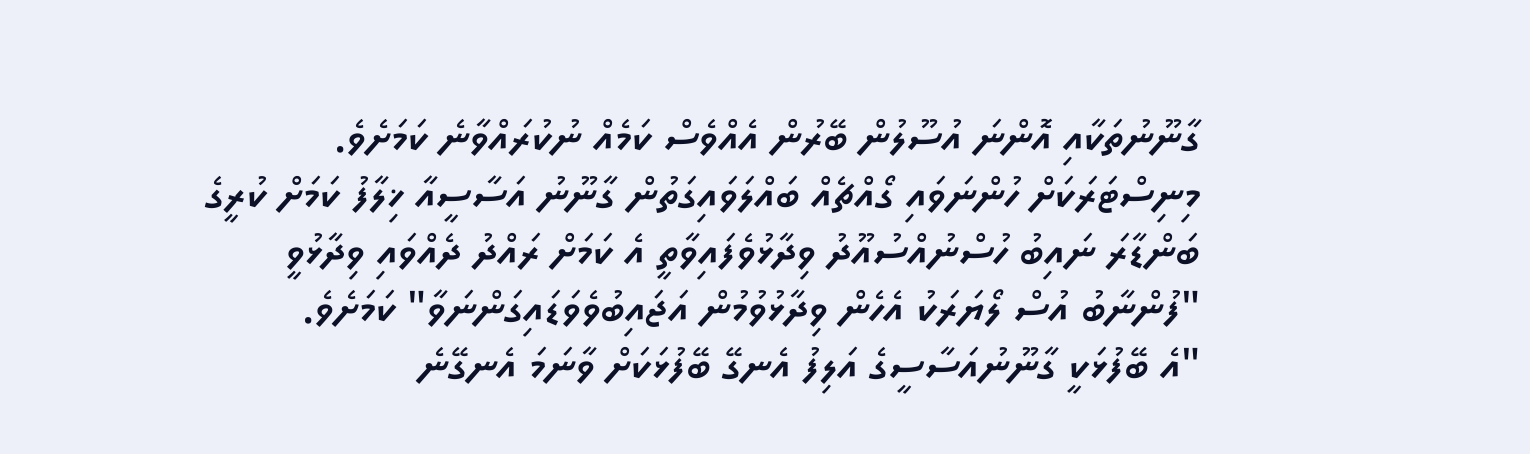ގާނޫނުތަކާއި އޮންނަ އުސޫލުން ބޭރުން އެއްވެސް ކަމެއް ނުކުރައްވާނެ ކަމަށެވެ.
މިނިސްޓަރަކަށް ހުންނަވައި ގޯއްޗެއް ބައްލަވައިގަތުން ގާނޫނު އަސާސީއާ ޚިލާފު ކަމަށް ކުރީގެ ބަންޑާރަ ނައިބު ހުސްނުއްސުއޫދު ވިދާޅުވެފައިވާތީ އެ ކަމަށް ރައްދު ދެއްވައި ވިދާޅުވީ "ފުންނާބު އުސް ލޯޔަރަކު އެހެން ވިދާޅުވުމުން އަޖައިބުވެވަޑައިގަންނަވާ" ކަމަށެވެ.
"އެ ބޭފުޅަކީ ގާނޫނުއަސާސީގެ އަލިފު އެނގޭ ބޭފުޅަކަށް ވާނަމަ އެނގޭނެ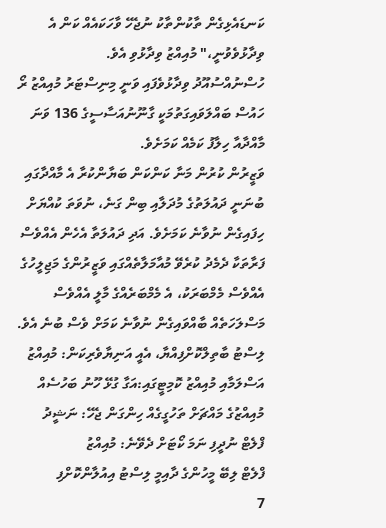ކަނޑައެޅިގެން ތާކުންތާކު ނުޖެހޭ ވާހަކައެއް ކަން އެ ވިދާޅުވެވުނީ،" މުއިއްޒު ވިދާޅުވި އެވެ.
ހުސްނުއްސުއޫދު ވިދާޅުވެފައި ވަނީ މިނިސްޓަރު މުއިއްޒު ރޯ ހައުސް ބައްލަވައިގަތުމަކީ ގާނޫނުއަސާސީގެ 136 ވަނަ މާއްދާއާ ހިލާފު ކަމެއް ކަމަށެވެ.
ވަޒީރުން ކުރުން މަނާ ކަންކަން ބަޔާންކުރާ އެ މާއްދާގައި ބުނަނީ ދައުލަތުގެ މުދަލާއި ބިން ގަނެ، ނުވަތަ ކުއްޔަށް ހިފައިގެން ނުވާނެ ކަމަށެވެ. އަދި ދައުލަތާ އެހެން އެއްވެސް ފަރާތަކާ ދެމެދު ކުރެވޭ މުއާމަލާތެއްގައި ވަޒީރުންގެ މަޖިލީހުގެ އެއްވެސް މެމްބަރަކު، އެ މެމްބަރެއްގެ މާލީ އެއްވެސް މަސްލަހަތެއް ބާއްވައިގެން ނުވާނެ ކަމަށް ވެސް ބުނެ އެވެ.
ލިސްޓު ބާތިލްކޮށްފިއްޔާ، އެއީ އަނިޔާވެރިކަން: މުއިއްޒު
އަސްލަމާއި މުއިއްޒު ކޮމިޓީގައި:އަގާ ގުޅޭ ހޫނު ބަހުސެއް
މުއިއްޒުގެ މައްޗަށް ތަހުގީގެއް ހިންގަން ޖެހޭ: ނަޝީދު
ފްލެޓް ނުދީފި ނަމަ ކޯޓަށް ދެވޭނެ: މުއިއްޒު
ފްލެޓް ލިބޭ މީހުންގެ ދާއިމީ ލިސްޓު އިއުލާންކޮށްފި
7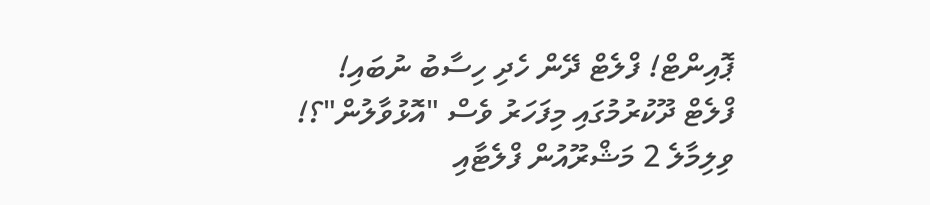ޕޮއިންޓް! ފްލެޓް ދޭން ހެދި ހިސާބު ނުބައި!
ފްލެޓް ދޫކުރުމުގައި މިފަހަރު ވެސް "އޮޅުވާލުން"؟!
ވިލިމާލެ 2 މަޝްރޫއުން ފްލެޓާއި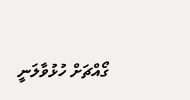ގޯއްޗަށް ހުޅުވާލަނީ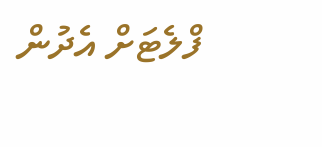ފްލެޓަށް އެދުން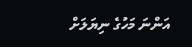އަންނަ މަހުގެ ނިޔަލަށް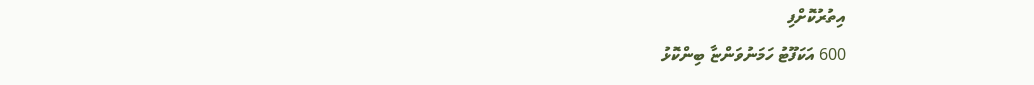އިތުރުކޮށްފި
600 އަކަފޫޓު ހަމަނުވަންޏާ ބިންކޮޅު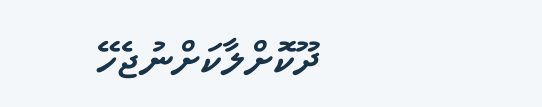ދޫކޮށްލާކަށްނުޖެހޭ